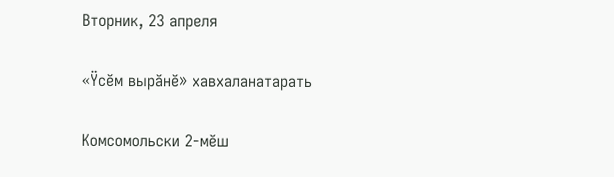Вторник, 23 апреля

«Ÿсĕм вырăнĕ» хавхаланатарать

Комсомольски 2-мĕш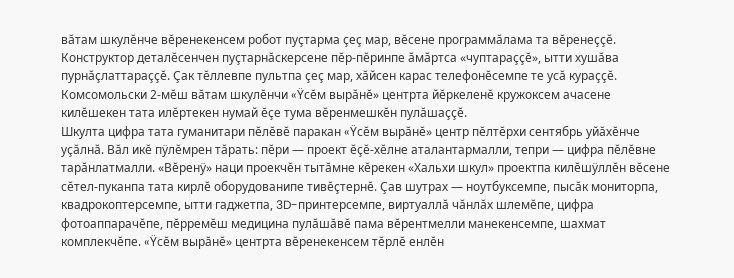вăтам шкулĕнче вĕренекенсем робот пуçтарма çеç мар, вĕсене программăлама та вĕренеççĕ. Конструктор деталĕсенчен пуçтарнăскерсене пĕр-пĕринпе ăмăртса «чуптараççĕ», ытти хушăва пурнăçлаттараççĕ. Çак тĕллевпе пультпа çеç мар, хăйсен карас телефонĕсемпе те усă кураççĕ.
Комсомольски 2-мĕш вăтам шкулĕнчи «Ÿсĕм вырăнĕ» центрта йĕркеленĕ кружоксем ачасене килĕшекен тата илĕртекен нумай ĕçе тума вĕренмешкĕн пулăшаççĕ.
Шкулта цифра тата гуманитари пĕлĕвĕ паракан «Ÿсĕм вырăнĕ» центр пĕлтĕрхи сентябрь уйăхĕнче уçăлнă. Вăл икĕ пÿлĕмрен тăрать: пĕри — проект ĕçĕ-хĕлне аталантармалли, тепри — цифра пĕлĕвне тарăнлатмалли. «Вĕренÿ» наци проекчĕн тытăмне кĕрекен «Хальхи шкул» проектпа килĕшÿллĕн вĕсене сĕтел-пуканпа тата кирлĕ оборудованипе тивĕçтернĕ. Çав шутрах — ноутбуксемпе, пысăк мониторпа, квадрокоптерсемпе, ытти гаджетпа, 3D-принтерсемпе, виртуаллă чăнлăх шлемĕпе, цифра фотоаппарачĕпе, пĕрремĕш медицина пулăшăвĕ пама вĕрентмелли манекенсемпе, шахмат комплекчĕпе. «Ÿсĕм вырăнĕ» центрта вĕренекенсем тĕрлĕ енлĕн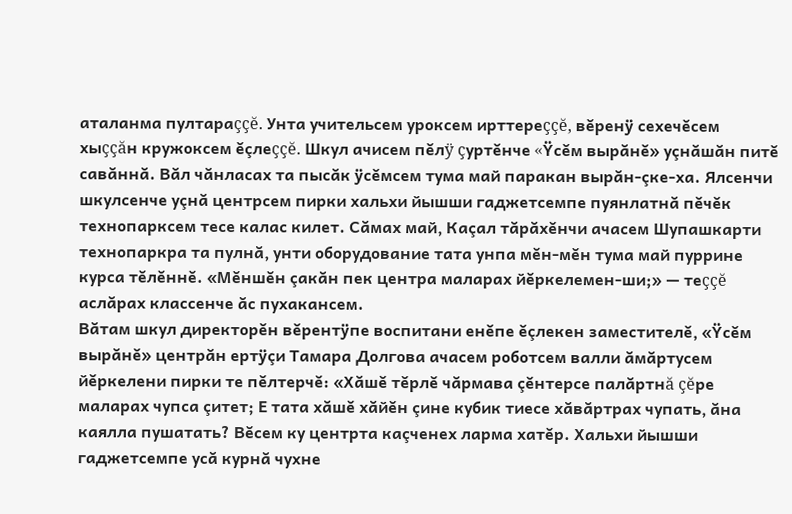аталанма пултараççĕ. Унта учительсем уроксем ирттереççĕ, вĕренÿ сехечĕсем хыççăн кружоксем ĕçлеççĕ. Шкул ачисем пĕлÿ çуртĕнче «Ÿсĕм вырăнĕ» уçнăшăн питĕ савăннă. Вăл чăнласах та пысăк ÿсĕмсем тума май паракан вырăн-çке-ха. Ялсенчи шкулсенче уçнă центрсем пирки хальхи йышши гаджетсемпе пуянлатнă пĕчĕк технопарксем тесе калас килет. Сăмах май, Каçал тăрăхĕнчи ачасем Шупашкарти технопаркра та пулнă, унти оборудование тата унпа мĕн-мĕн тума май пуррине курса тĕлĕннĕ. «Мĕншĕн çакăн пек центра маларах йĕркелемен-ши;» — теççĕ аслăрах классенче ăс пухакансем.
Вăтам шкул директорĕн вĕрентÿпе воспитани енĕпе ĕçлекен заместителĕ, «Ÿсĕм вырăнĕ» центрăн ертÿçи Тамара Долгова ачасем роботсем валли ăмăртусем йĕркелени пирки те пĕлтерчĕ: «Хăшĕ тĕрлĕ чăрмава çĕнтерсе палăртнă çĕре маларах чупса çитет; Е тата хăшĕ хăйĕн çине кубик тиесе хăвăртрах чупать, ăна каялла пушатать? Вĕсем ку центрта каçченех ларма хатĕр. Хальхи йышши гаджетсемпе усă курнă чухне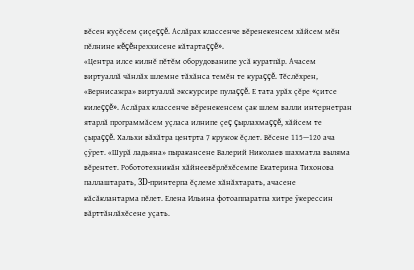вĕсен куçĕсем çиçеççĕ. Аслăрах классенче вĕренекенсем хăйсем мĕн пĕлнине кĕçĕнреххисене кăтартаççĕ».
«Центра илсе килнĕ пĕтĕм оборудованипе усă куратпăр. Ачасем виртуаллă чăнлăх шлемне тăхăнса темĕн те кураççĕ. Тĕслĕхрен, «Вернисажра» виртуаллă экскурсире пулаççĕ. Е тата урăх çĕре «çитсе килеççĕ». Аслăрах классенче вĕренекенсем çак шлем валли интернетран ятарлă программăсем уçласа илнипе çеç çырлахмаççĕ, хăйсем те çыраççĕ. Хальхи вăхăтра центрта 7 кружок ĕçлет. Вĕсене 115—120 ача çÿрет. «Шурă ладьяна» пыракансене Валерий Николаев шахматла выляма вĕрентет. Робототехникăн хăйнеевĕрлĕхĕсемпе Екатерина Тихонова паллаштарать, 3D-принтерпа ĕçлеме хăнăхтарать, ачасене кăсăклантарма пĕлет. Елена Ильина фотоаппаратпа хитре ÿкерессин вăрттăнлăхĕсене уçать.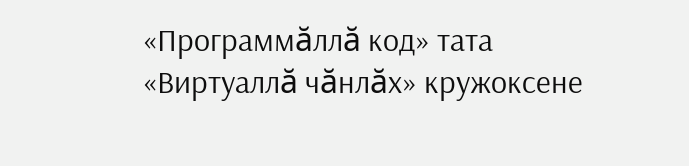«Программăллă код» тата «Виртуаллă чăнлăх» кружоксене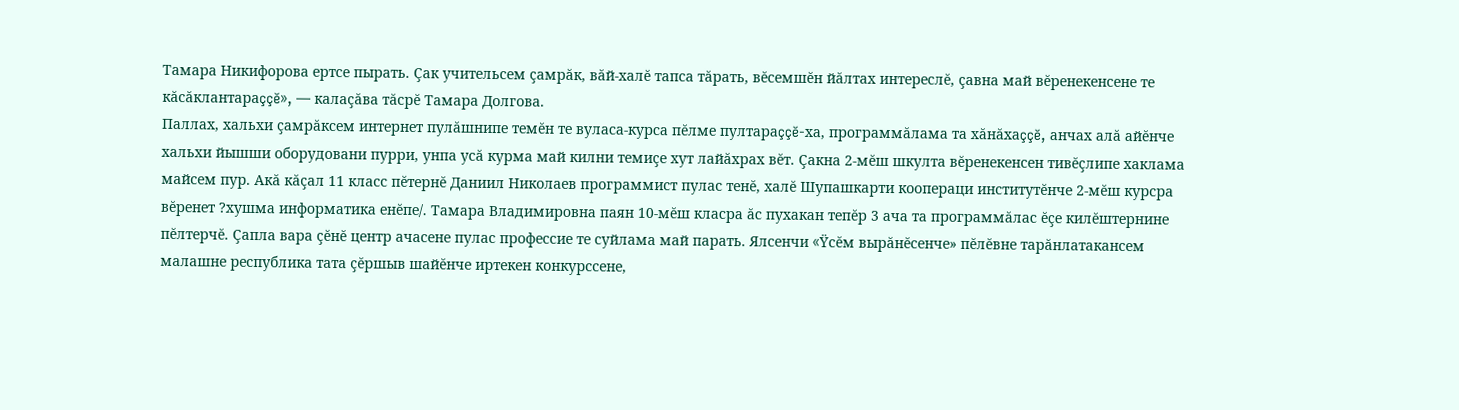Тамара Никифорова ертсе пырать. Çак учительсем çамрăк, вăй-халĕ тапса тăрать, вĕсемшĕн йăлтах интереслĕ, çавна май вĕренекенсене те кăсăклантараççĕ», — калаçăва тăсрĕ Тамара Долгова.
Паллах, хальхи çамрăксем интернет пулăшнипе темĕн те вуласа-курса пĕлме пултараççĕ-ха, программăлама та хăнăхаççĕ, анчах алă айĕнче хальхи йышши оборудовани пурри, унпа усă курма май килни темиçе хут лайăхрах вĕт. Çакна 2-мĕш шкулта вĕренекенсен тивĕçлипе хаклама майсем пур. Акă кăçал 11 класс пĕтернĕ Даниил Николаев программист пулас тенĕ, халĕ Шупашкарти коопераци институтĕнче 2-мĕш курсра вĕренет ?хушма информатика енĕпе/. Тамара Владимировна паян 10-мĕш класра ăс пухакан тепĕр 3 ача та программăлас ĕçе килĕштернине пĕлтерчĕ. Çапла вара çĕнĕ центр ачасене пулас профессие те суйлама май парать. Ялсенчи «Ÿсĕм вырăнĕсенче» пĕлĕвне тарăнлатакансем малашне республика тата çĕршыв шайĕнче иртекен конкурссене,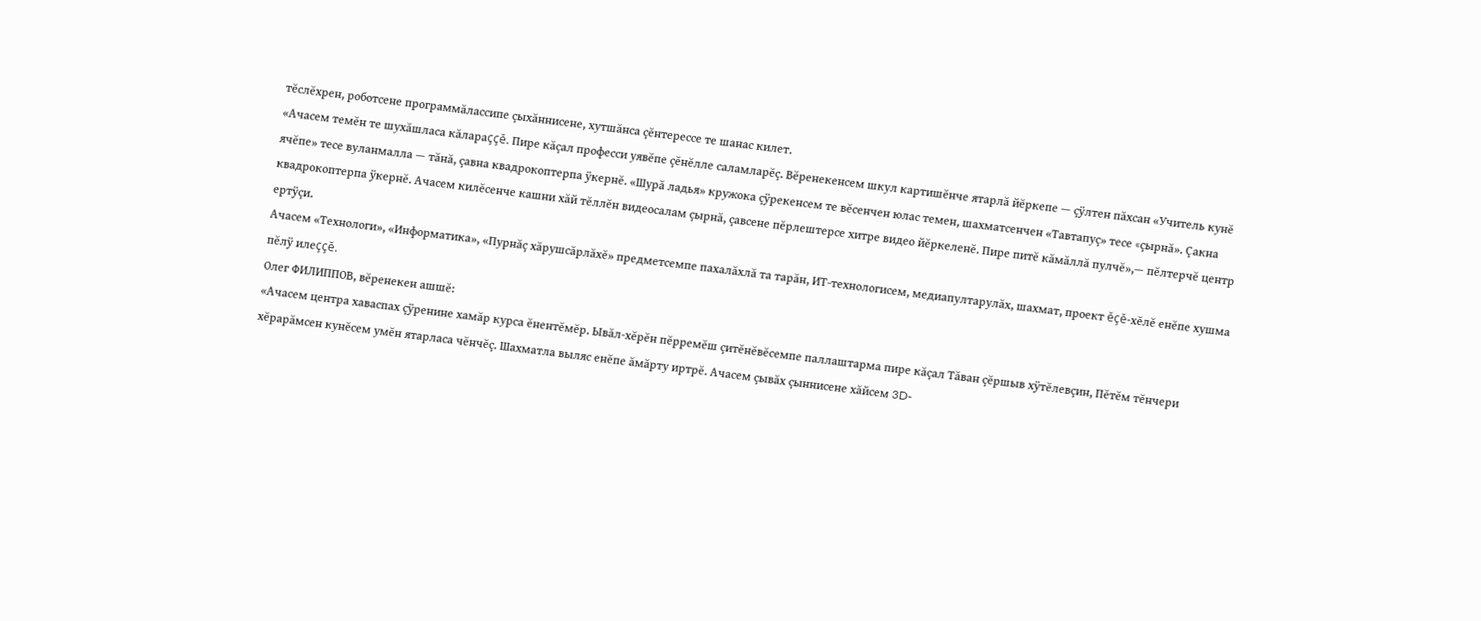тĕслĕхрен, роботсене программăлассипе çыхăннисене, хутшăнса çĕнтерессе те шанас килет.
«Ачасем темĕн те шухăшласа кăлараççĕ. Пире кăçал професси уявĕпе çĕнĕлле саламларĕç. Вĕренекенсем шкул картишĕнче ятарлă йĕркепе — çÿлтен пăхсан «Учитель кунĕ ячĕпе» тесе вуланмалла — тăнă, çавна квадрокоптерпа ÿкернĕ. «Шурă ладья» кружока çÿрекенсем те вĕсенчен юлас темен, шахматсенчен «Тавтапуç» тесе «çырнă». Çакна квадрокоптерпа ÿкернĕ. Ачасем килĕсенче кашни хăй тĕллĕн видеосалам çырнă, çавсене пĕрлештерсе хитре видео йĕркеленĕ. Пире питĕ кăмăллă пулчĕ»,— пĕлтерчĕ центр ертÿçи.
Ачасем «Технологи», «Информатика», «Пурнăç хăрушсăрлăхĕ» предметсемпе пахалăхлă та тарăн, ИТ-технологисем, медиапултарулăх, шахмат, проект ĕçĕ-хĕлĕ енĕпе хушма пĕлÿ илеççĕ.
Олег ФИЛИППОВ, вĕренекен ашшĕ:
«Ачасем центра хаваспах çÿренине хамăр курса ĕнентĕмĕр. Ывăл-хĕрĕн пĕрремĕш çитĕнĕвĕсемпе паллаштарма пире кăçал Тăван çĕршыв хÿтĕлевçин, Пĕтĕм тĕнчери хĕрарăмсен кунĕсем умĕн ятарласа чĕнчĕç. Шахматла выляс енĕпе ăмăрту иртрĕ. Ачасем çывăх çыннисене хăйсем 3D-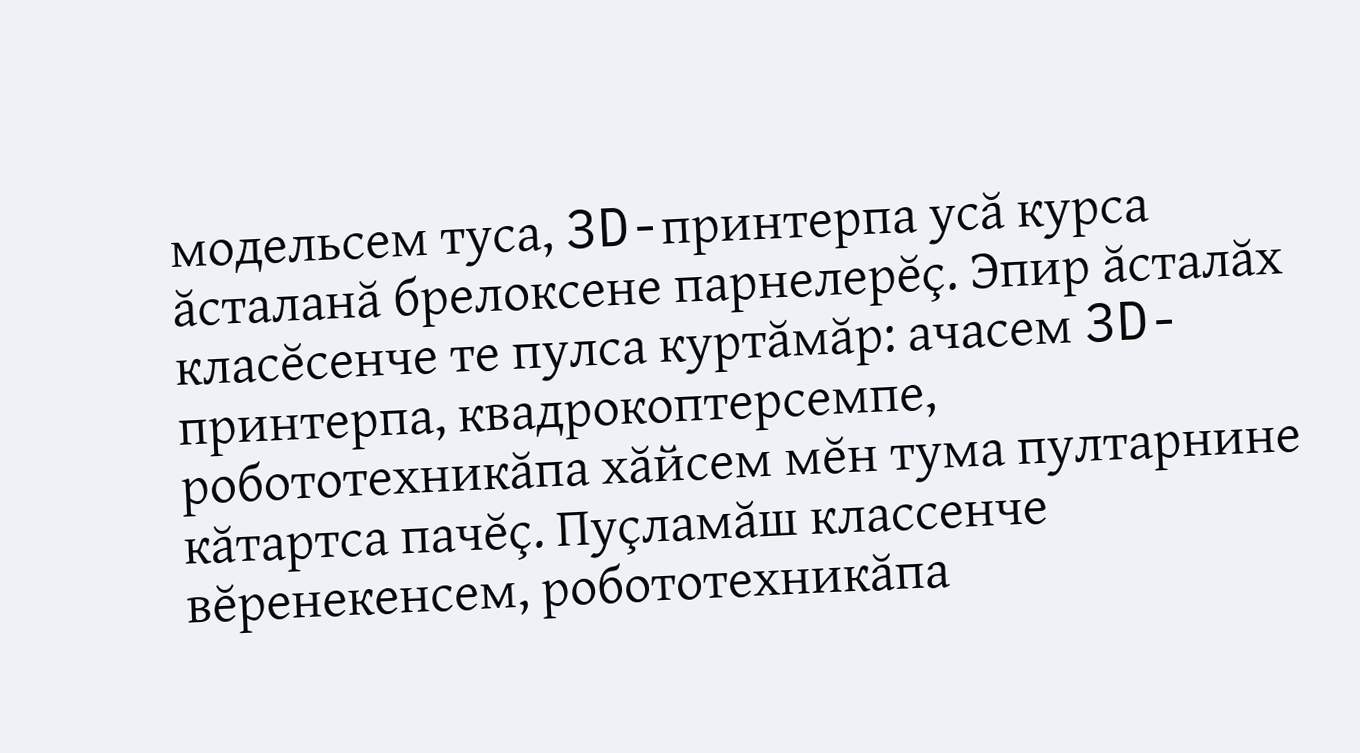модельсем туса, 3D-принтерпа усă курса ăсталанă брелоксене парнелерĕç. Эпир ăсталăх класĕсенче те пулса куртăмăр: ачасем 3D-принтерпа, квадрокоптерсемпе, робототехникăпа хăйсем мĕн тума пултарнине кăтартса пачĕç. Пуçламăш классенче вĕренекенсем, робототехникăпа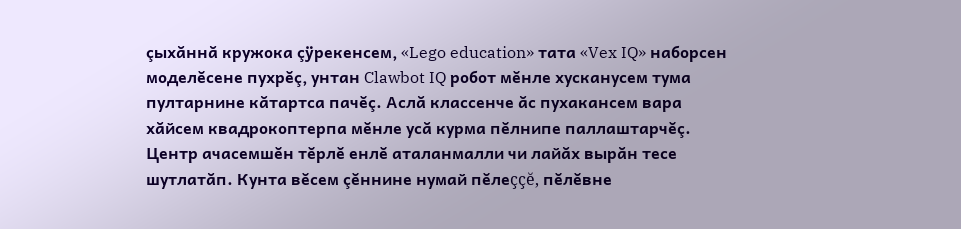çыхăннă кружока çÿрекенсем, «Lego education» тата «Vex IQ» наборсен моделĕсене пухрĕç, унтан Clawbot IQ робот мĕнле хусканусем тума пултарнине кăтартса пачĕç. Аслă классенче ăс пухакансем вара хăйсем квадрокоптерпа мĕнле усă курма пĕлнипе паллаштарчĕç. Центр ачасемшĕн тĕрлĕ енлĕ аталанмалли чи лайăх вырăн тесе шутлатăп. Кунта вĕсем çĕннине нумай пĕлеççĕ, пĕлĕвне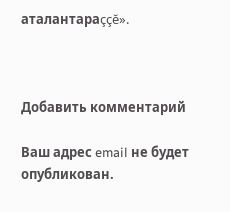аталантараççĕ».



Добавить комментарий

Ваш адрес email не будет опубликован.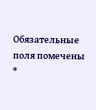Обязательные поля помечены *